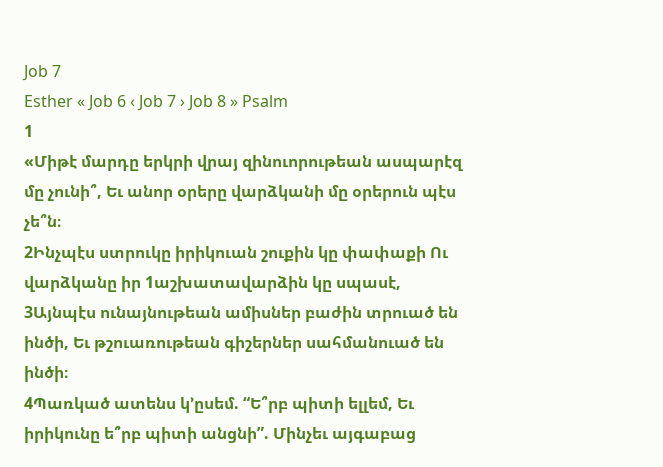Job 7
Esther « Job 6 ‹ Job 7 › Job 8 » Psalm
1
«Միթէ մարդը երկրի վրայ զինուորութեան ասպարէզ մը չունի՞, Եւ անոր օրերը վարձկանի մը օրերուն պէս չե՞ն։
2Ինչպէս ստրուկը իրիկուան շուքին կը փափաքի Ու վարձկանը իր 1աշխատավարձին կը սպասէ,
3Այնպէս ունայնութեան ամիսներ բաժին տրուած են ինծի, Եւ թշուառութեան գիշերներ սահմանուած են ինծի։
4Պառկած ատենս կ’ըսեմ. “Ե՞րբ պիտի ելլեմ, Եւ իրիկունը ե՞րբ պիտի անցնի”. Մինչեւ այգաբաց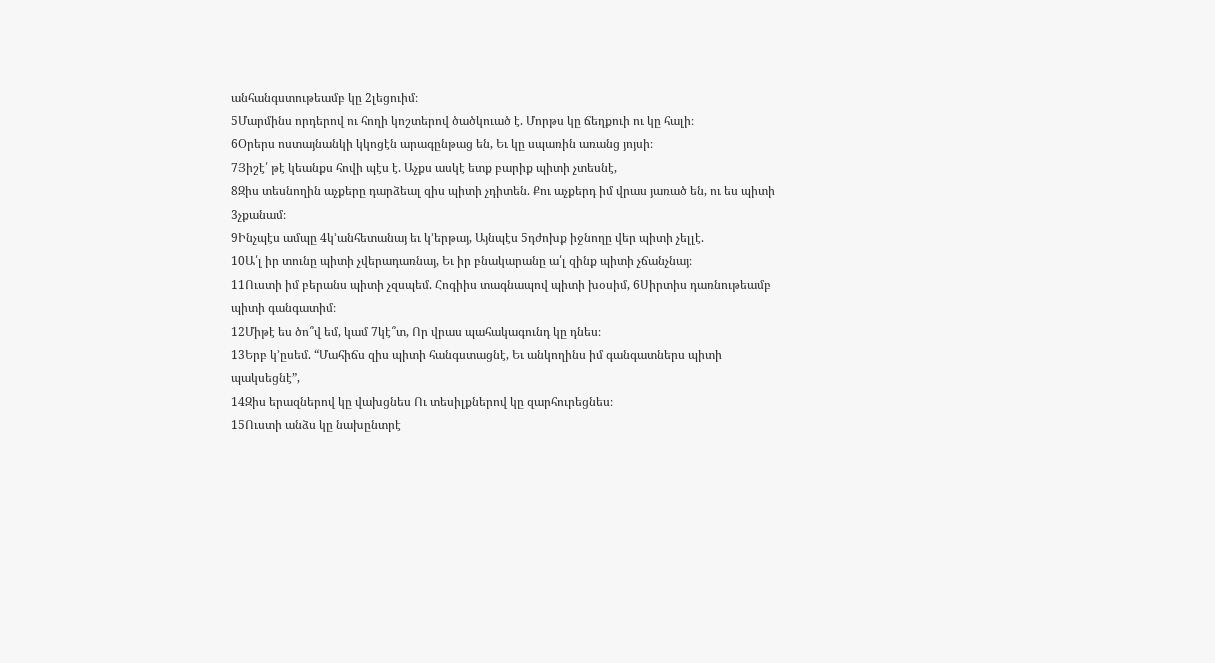անհանգստութեամբ կը 2լեցուիմ։
5Մարմինս որդերով ու հողի կոշտերով ծածկուած է. Մորթս կը ճեղքուի ու կը հալի։
6Օրերս ոստայնանկի կկոցէն արագընթաց են, Եւ կը սպառին առանց յոյսի։
7Յիշէ՛ թէ կեանքս հովի պէս է. Աչքս ասկէ ետք բարիք պիտի չտեսնէ,
8Զիս տեսնողին աչքերը դարձեալ զիս պիտի չդիտեն. Քու աչքերդ իմ վրաս յառած են, ու ես պիտի 3չքանամ։
9Ինչպէս ամպը 4կ’անհետանայ եւ կ’երթայ, Այնպէս 5դժոխք իջնողը վեր պիտի չելլէ.
10Ա՛լ իր տունը պիտի չվերադառնայ, Եւ իր բնակարանը ա՛լ զինք պիտի չճանչնայ։
11Ուստի իմ բերանս պիտի չզսպեմ. Հոգիիս տագնապով պիտի խօսիմ, 6Սիրտիս դառնութեամբ պիտի գանգատիմ։
12Միթէ ես ծո՞վ եմ, կամ 7կէ՞տ, Որ վրաս պահակագունդ կը դնես։
13Երբ կ’ըսեմ. “Մահիճս զիս պիտի հանգստացնէ, Եւ անկողինս իմ գանգատներս պիտի պակսեցնէ”,
14Զիս երազներով կը վախցնես Ու տեսիլքներով կը զարհուրեցնես։
15Ուստի անձս կը նախընտրէ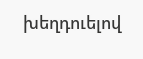խեղդուելով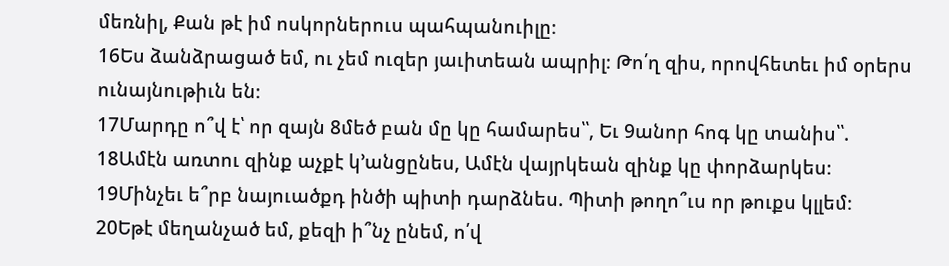մեռնիլ, Քան թէ իմ ոսկորներուս պահպանուիլը։
16Ես ձանձրացած եմ, ու չեմ ուզեր յաւիտեան ապրիլ։ Թո՛ղ զիս, որովհետեւ իմ օրերս ունայնութիւն են։
17Մարդը ո՞վ է՝ որ զայն 8մեծ բան մը կը համարես՝՝, Եւ 9անոր հոգ կը տանիս՝՝.
18Ամէն առտու զինք աչքէ կ’անցընես, Ամէն վայրկեան զինք կը փորձարկես։
19Մինչեւ ե՞րբ նայուածքդ ինծի պիտի դարձնես. Պիտի թողո՞ւս որ թուքս կլլեմ։
20Եթէ մեղանչած եմ, քեզի ի՞նչ ընեմ, ո՛վ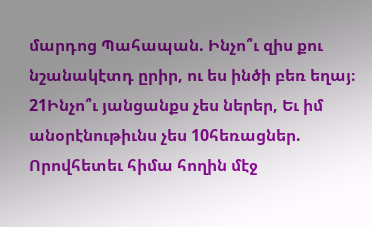մարդոց Պահապան. Ինչո՞ւ զիս քու նշանակէտդ ըրիր, ու ես ինծի բեռ եղայ։
21Ինչո՞ւ յանցանքս չես ներեր, Եւ իմ անօրէնութիւնս չես 10հեռացներ. Որովհետեւ հիմա հողին մէջ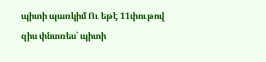պիտի պառկիմ Ու եթէ 11փութով զիս փնտռես՝ պիտի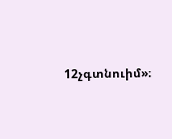12չգտնուիմ»։